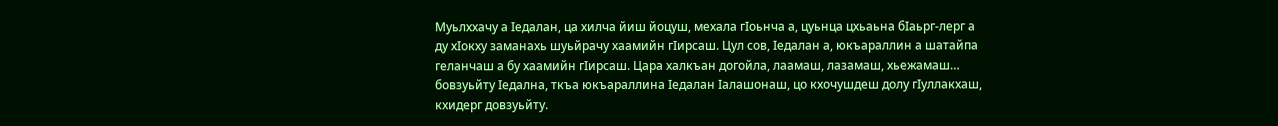Муьлххачу а Iедалан, ца хилча йиш йоцуш, мехала гIоьнча а, цуьнца цхьаьна бIаьрг-лерг а ду хIокху заманахь шуьйрачу хаамийн гIирсаш. Цул сов, Iедалан а, юкъараллин а шатайпа геланчаш а бу хаамийн гIирсаш. Цара халкъан догойла, лаамаш, лазамаш, хьежамаш… бовзуьйту Iедална, ткъа юкъараллина Iедалан Iалашонаш, цо кхочушдеш долу гIуллакхаш, кхидерг довзуьйту.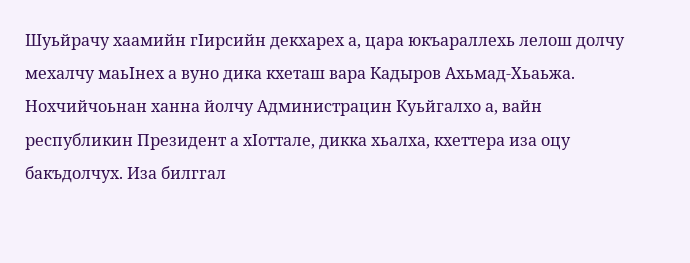Шуьйрачу хаамийн гIирсийн декхарех а, цара юкъараллехь лелош долчу мехалчу маьIнех а вуно дика кхеташ вара Кадыров Ахьмад-Хьаьжа. Нохчийчоьнан ханна йолчу Администрацин Куьйгалхо а, вайн республикин Президент а хIоттале, дикка хьалха, кхеттера иза оцу бакъдолчух. Иза билггал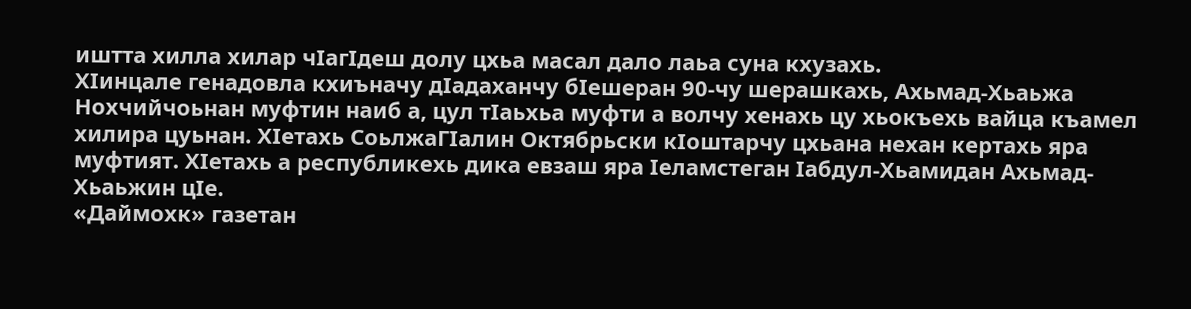иштта хилла хилар чIагIдеш долу цхьа масал дало лаьа суна кхузахь.
ХIинцале генадовла кхиъначу дIадаханчу бIешеран 90-чу шерашкахь, Ахьмад-Хьаьжа Нохчийчоьнан муфтин наиб а, цул тIаьхьа муфти а волчу хенахь цу хьокъехь вайца къамел хилира цуьнан. ХIетахь СоьлжаГIалин Октябрьски кIоштарчу цхьана нехан кертахь яра муфтият. ХIетахь а республикехь дика евзаш яра Iеламстеган Iабдул-Хьамидан Ахьмад-Хьаьжин цIе.
«Даймохк» газетан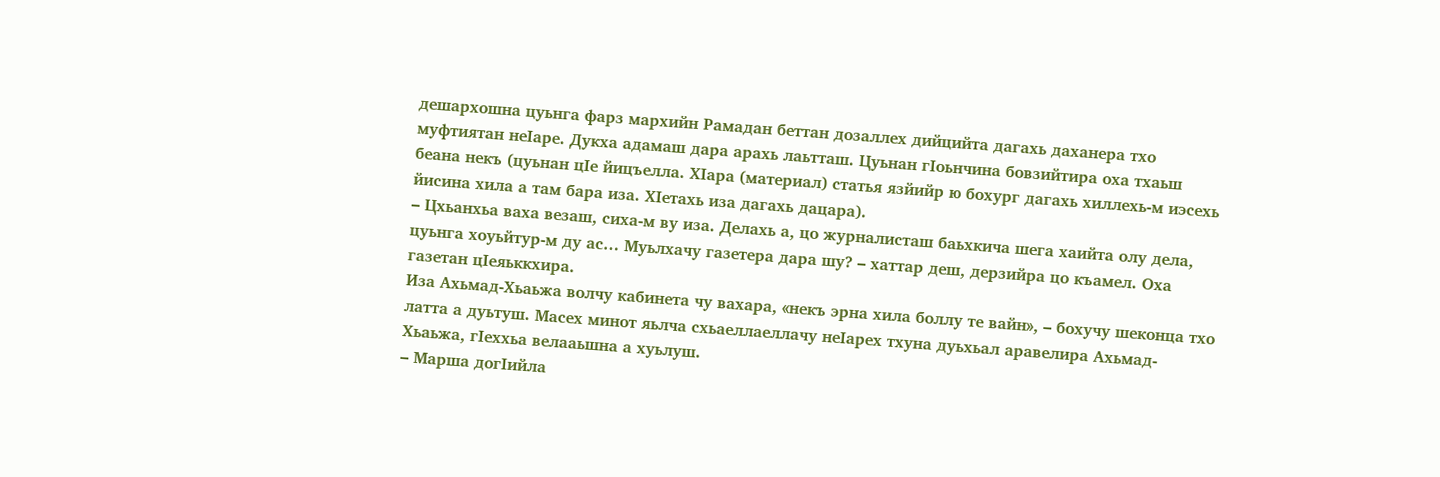дешархошна цуьнга фарз мархийн Рамадан беттан дозаллех дийцийта дагахь даханера тхо муфтиятан неIаре. Дукха адамаш дара арахь лаьтташ. Цуьнан гIоьнчина бовзийтира оха тхаьш беана некъ (цуьнан цIе йицъелла. ХIара (материал) статья язйийр ю бохург дагахь хиллехь-м иэсехь йисина хила а там бара иза. ХIетахь иза дагахь дацара).
– Цхьанхьа ваха везаш, сиха-м ву иза. Делахь а, цо журналисташ баьхкича шега хаийта олу дела, цуьнга хоуьйтур-м ду ас… Муьлхачу газетера дара шу? – хаттар деш, дерзийра цо къамел. Оха газетан цIеяьккхира.
Иза Ахьмад-Хьаьжа волчу кабинета чу вахара, «некъ эрна хила боллу те вайн», – бохучу шеконца тхо латта а дуьтуш. Масех минот яьлча схьаеллаеллачу неIарех тхуна дуьхьал аравелира Ахьмад-Хьаьжа, гIеххьа велааьшна а хуьлуш.
– Марша догIийла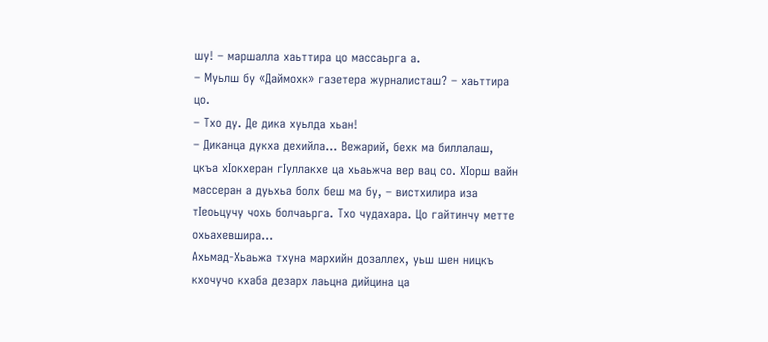шу! – маршалла хаьттира цо массаьрга а.
– Муьлш бу «Даймохк» газетера журналисташ? – хаьттира цо.
– Тхо ду. Де дика хуьлда хьан!
– Диканца дукха дехийла… Вежарий, бехк ма биллалаш, цкъа хIокхеран гIуллакхе ца хьаьжча вер вац со. ХIорш вайн массеран а дуьхьа болх беш ма бу, – вистхилира иза тIеоьцучу чохь болчаьрга. Тхо чудахара. Цо гайтинчу метте охьахевшира…
Ахьмад-Хьаьжа тхуна мархийн дозаллех, уьш шен ницкъ кхочучо кхаба дезарх лаьцна дийцина ца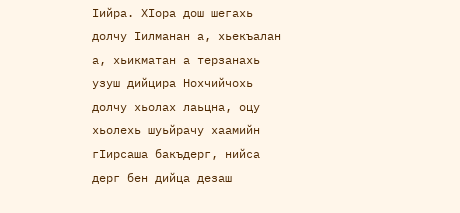Iийра. ХIора дош шегахь долчу Iилманан а, хьекъалан а, хьикматан а терзанахь узуш дийцира Нохчийчохь долчу хьолах лаьцна, оцу хьолехь шуьйрачу хаамийн гIирсаша бакъдерг, нийса дерг бен дийца дезаш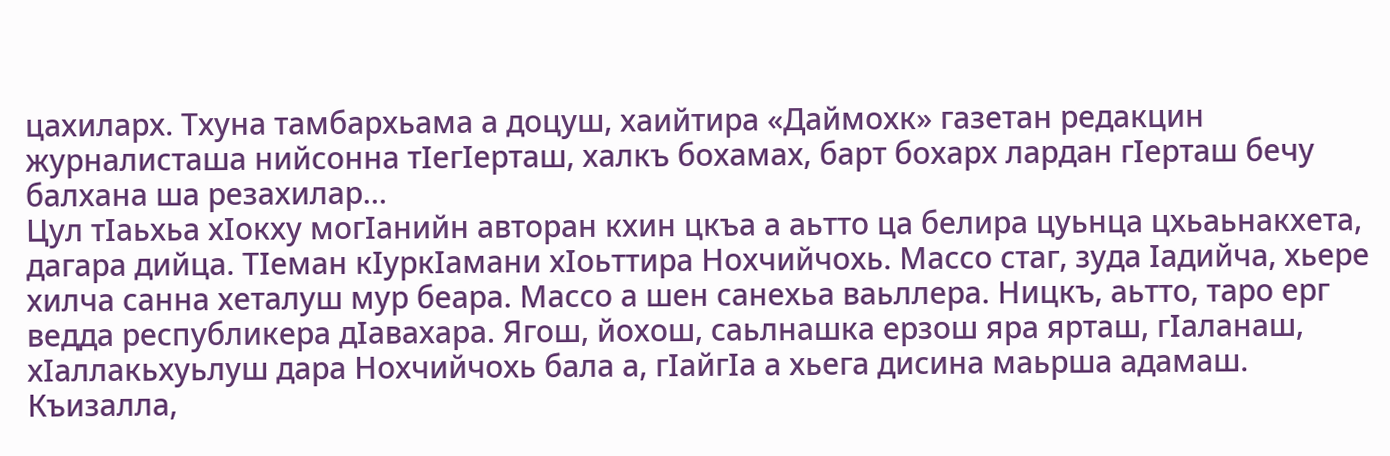цахиларх. Тхуна тамбархьама а доцуш, хаийтира «Даймохк» газетан редакцин журналисташа нийсонна тIегIерташ, халкъ бохамах, барт бохарх лардан гIерташ бечу балхана ша резахилар…
Цул тIаьхьа хIокху могIанийн авторан кхин цкъа а аьтто ца белира цуьнца цхьаьнакхета, дагара дийца. ТIеман кIуркIамани хIоьттира Нохчийчохь. Массо стаг, зуда Iадийча, хьере хилча санна хеталуш мур беара. Массо а шен санехьа ваьллера. Ницкъ, аьтто, таро ерг ведда республикера дIавахара. Ягош, йохош, саьлнашка ерзош яра ярташ, гIаланаш, хIаллакьхуьлуш дара Нохчийчохь бала а, гIайгIа а хьега дисина маьрша адамаш. Къизалла,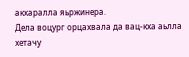акхаралла яьржинера.
Дела воцург орцахвала да вац-кха аьлла хетачу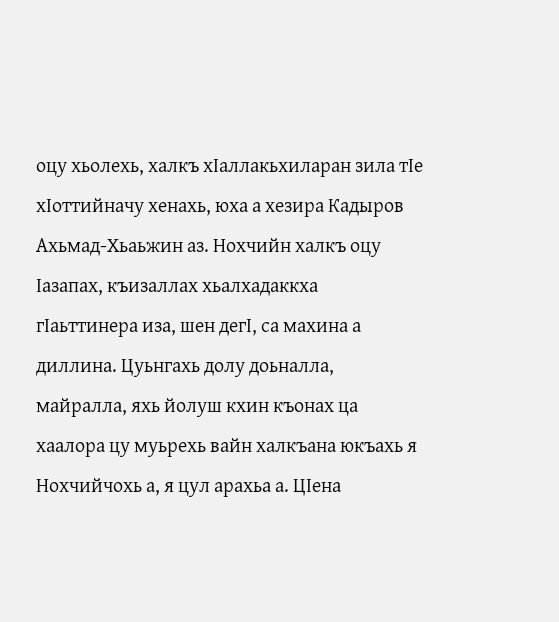оцу хьолехь, халкъ хIаллакьхиларан зила тIе хIоттийначу хенахь, юха а хезира Кадыров Ахьмад-Хьаьжин аз. Нохчийн халкъ оцу Iазапах, къизаллах хьалхадаккха гIаьттинера иза, шен дегI, са махина а диллина. Цуьнгахь долу доьналла, майралла, яхь йолуш кхин къонах ца хаалора цу муьрехь вайн халкъана юкъахь я Нохчийчохь а, я цул арахьа а. ЦIена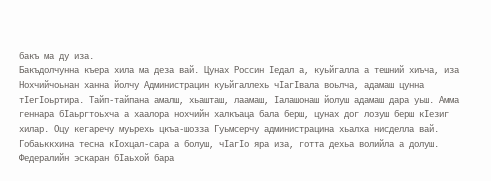бакъ ма ду иза.
Бакъдолчунна къера хила ма деза вай. Цунах Россин Iедал а, куьйгалла а тешний хиъча, иза Нохчийчоьнан ханна йолчу Администрацин куьйгаллехь чIагIвала воьлча, адамаш цунна тIегIоьртира. Тайп-тайпана амалш, хьашташ, лаамаш, Iалашонаш йолуш адамаш дара уьш. Амма геннара бIаьргтоьхча а хаалора нохчийн халкъаца бала берш, цунах дог лозуш берш кIезиг хилар. Оцу кегаречу муьрехь цкъа-шозза Гуьмсерчу администрацина хьалха нисделла вай. Гобаьккхина тесна кIохцал-сара а болуш, чIагIо яра иза, готта дехьа волийла а долуш. Федералийн эскаран бIаьхой бара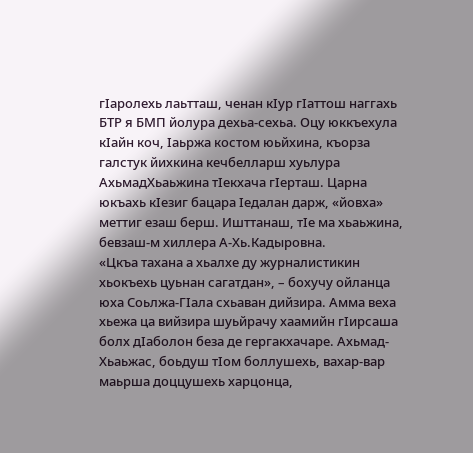гIаролехь лаьтташ, ченан кIур гIаттош наггахь БТР я БМП йолура дехьа-сехьа. Оцу юккъехула кIайн коч, Iаьржа костом юьйхина, къорза галстук йихкина кечбелларш хуьлура АхьмадХьаьжина тIекхача гIерташ. Царна юкъахь кIезиг бацара Iедалан дарж, «йовха» меттиг езаш берш. Ишттанаш, тIе ма хьаьжина, бевзаш-м хиллера А-Хь.Кадыровна.
«Цкъа тахана а хьалхе ду журналистикин хьокъехь цуьнан сагатдан», – бохучу ойланца юха Соьлжа-ГIала схьаван дийзира. Амма веха хьежа ца вийзира шуьйрачу хаамийн гIирсаша болх дIаболон беза де гергакхачаре. Ахьмад-Хьаьжас, боьдуш тIом боллушехь, вахар-вар маьрша доццушехь харцонца,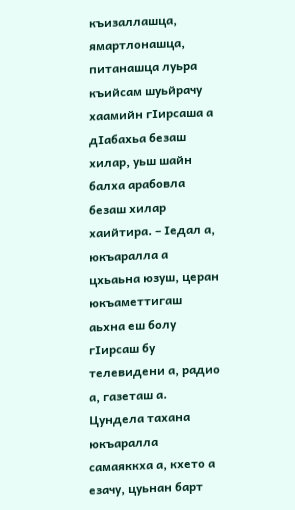къизаллашца, ямартлонашца, питанашца луьра къийсам шуьйрачу хаамийн гIирсаша а дIабахьа безаш хилар, уьш шайн балха арабовла безаш хилар хаийтира. – Iедал а, юкъаралла а цхьаьна юзуш, церан юкъаметтигаш аьхна еш болу гIирсаш бу телевидени а, радио а, газеташ а. Цундела тахана юкъаралла самаяккха а, кхето а езачу, цуьнан барт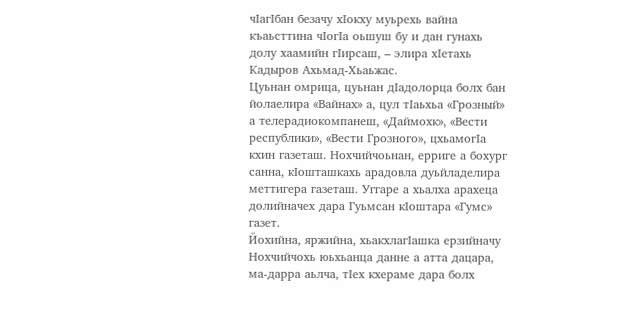чIагIбан безачу хIокху муьрехь вайна къаьсттина чIогIа оьшуш бу и дан гунахь долу хаамийн гIирсаш, – элира хIетахь Кадыров Ахьмад-Хьаьжас.
Цуьнан омрица, цуьнан дIадолорца болх бан йолаелира «Вайнах» а, цул тIаьхьа «Грозный» а телерадиокомпанеш, «Даймохк», «Вести республики», «Вести Грозного», цхьамогIа кхин газеташ. Нохчийчоьнан, ерриге а бохург санна, кIошташкахь арадовла дуьйладелира меттигера газеташ. Уггаре а хьалха арахеца долийначех дара Гуьмсан кIоштара «Гумс» газет.
Йохийна, яржийна, хьакхлагIашка ерзийначу Нохчийчохь юьхьанца данне а атта дацара, ма-дарра аьлча, тIех кхераме дара болх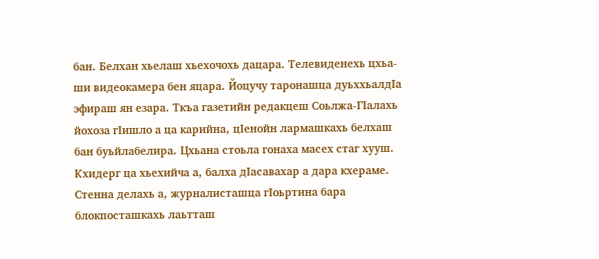бан. Белхан хьелаш хьехочохь дацара. Телевиденехь цхьа-ши видеокамера бен яцара. Йоцучу таронашца дуьххьалдIа эфираш ян езара. Ткъа газетийн редакцеш Соьлжа-ГIалахь йохоза гIишло а ца карийна, цIенойн лармашкахь белхаш бан буьйлабелира. Цхьана стоьла гонаха масех стаг хууш. Кхидерг ца хьехийча а, балха дIасавахар а дара кхераме. Стенна делахь а, журналисташца гIоьртина бара блокпосташкахь лаьтташ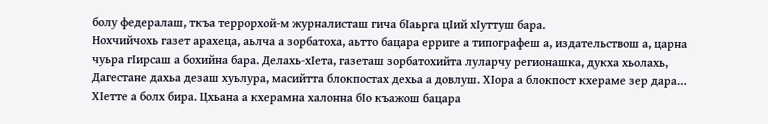болу федералаш, ткъа террорхой-м журналисташ гича бIаьрга цIий хIуттуш бара.
Нохчийчохь газет арахеца, аьлча а зорбатоха, аьтто бацара ерриге а типографеш а, издательствош а, царна чуьра гIирсаш а бохийна бара. Делахь-хIета, газеташ зорбатохийта луларчу регионашка, дукха хьолахь, Дагестане дахьа дезаш хуьлура, масийтта блокпостах дехьа а довлуш. ХIора а блокпост кхераме зер дара… ХIетте а болх бира. Цхьана а кхерамна халонна бIо къажош бацара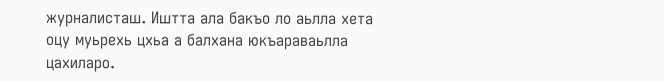журналисташ. Иштта ала бакъо ло аьлла хета оцу муьрехь цхьа а балхана юкъараваьлла цахиларо.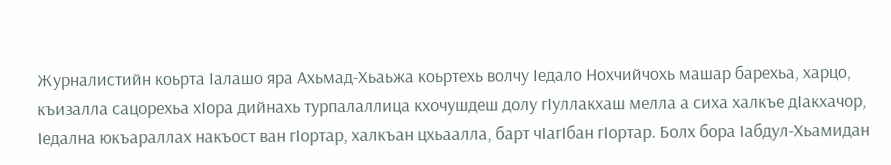Журналистийн коьрта Iалашо яра Ахьмад-Хьаьжа коьртехь волчу Iедало Нохчийчохь машар барехьа, харцо, къизалла сацорехьа хIора дийнахь турпалаллица кхочушдеш долу гIуллакхаш мелла а сиха халкъе дIакхачор, Iедална юкъараллах накъост ван гIортар, халкъан цхьаалла, барт чIагIбан гIортар. Болх бора Iабдул-Хьамидан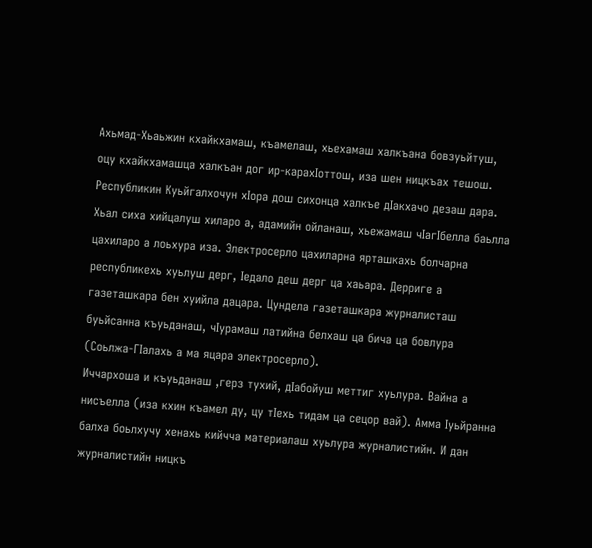Ахьмад-Хьаьжин кхайкхамаш, къамелаш, хьехамаш халкъана бовзуьйтуш, оцу кхайкхамашца халкъан дог ир-карахIоттош, иза шен ницкъах тешош.
Республикин Куьйгалхочун хIора дош сихонца халкъе дIакхачо дезаш дара. Хьал сиха хийцалуш хиларо а, адамийн ойланаш, хьежамаш чIагIбелла баьлла цахиларо а лоьхура иза. Электросерло цахиларна ярташкахь болчарна республикехь хуьлуш дерг, Iедало деш дерг ца хаьара. Дерриге а газеташкара бен хуийла дацара. Цундела газеташкара журналисташ буьйсанна къуьданаш, чIурамаш латийна белхаш ца бича ца бовлура (Соьлжа-ГIалахь а ма яцара электросерло).
Иччархоша и къуьданаш ,герз тухий, дIабойуш меттиг хуьлура. Вайна а нисъелла (иза кхин къамел ду, цу тIехь тидам ца сецор вай). Амма Iуьйранна балха боьлхучу хенахь кийчча материалаш хуьлура журналистийн. И дан журналистийн ницкъ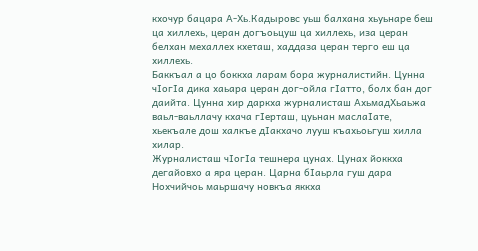кхочур бацара А-Хь.Кадыровс уьш балхана хьуьнаре беш ца хиллехь, церан догъоьцуш ца хиллехь, иза церан белхан мехаллех кхеташ, хаддаза церан терго еш ца хиллехь.
Баккъал а цо боккха ларам бора журналистийн. Цунна чIогIа дика хаьара церан дог-ойла гIатто, болх бан дог даийта. Цунна хир даркха журналисташ АхьмадХьаьжа ваьл-ваьллачу кхача гIерташ, цуьнан маслаIате, хьекъале дош халкъе дIакхачо лууш къахьоьгуш хилла хилар.
Журналисташ чIогIа тешнера цунах. Цунах йоккха дегайовхо а яра церан. Царна бIаьрла гуш дара Нохчийчоь маьршачу новкъа яккха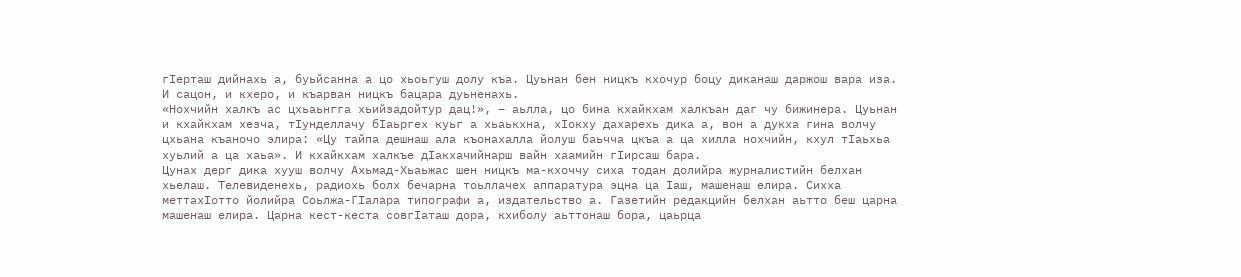гIерташ дийнахь а, буьйсанна а цо хьоьгуш долу къа. Цуьнан бен ницкъ кхочур боцу диканаш даржош вара иза. И сацон, и кхеро, и къарван ницкъ бацара дуьненахь.
«Нохчийн халкъ ас цхьаьнгга хьийзадойтур дац!», – аьлла, цо бина кхайкхам халкъан даг чу бижинера. Цуьнан и кхайкхам хезча, тIунделлачу бIаьргех куьг а хьаькхна, хIокху дахарехь дика а, вон а дукха гина волчу цхьана къаночо элира: «Цу тайпа дешнаш ала къонахалла йолуш баьчча цкъа а ца хилла нохчийн, кхул тIаьхьа хуьлий а ца хаьа». И кхайкхам халкъе дIакхачийнарш вайн хаамийн гIирсаш бара.
Цунах дерг дика хууш волчу Ахьмад-Хьаьжас шен ницкъ ма-кхоччу сиха тодан долийра журналистийн белхан хьелаш. Телевиденехь, радиохь болх бечарна тоьллачех аппаратура эцна ца Iаш, машенаш елира. Сихха меттахIотто йолийра Соьлжа-ГIалара типографи а, издательство а. Газетийн редакцийн белхан аьтто беш царна машенаш елира. Царна кест-кеста совгIаташ дора, кхиболу аьттонаш бора, цаьрца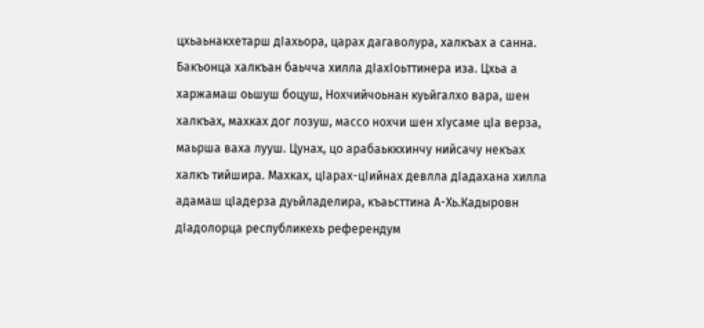цхьаьнакхетарш дIахьора, царах дагаволура, халкъах а санна. Бакъонца халкъан баьчча хилла дIахIоьттинера иза. Цхьа а харжамаш оьшуш боцуш, Нохчийчоьнан куьйгалхо вара, шен халкъах, махках дог лозуш, массо нохчи шен хIусаме цIа верза, маьрша ваха лууш. Цунах, цо арабаьккхинчу нийсачу некъах халкъ тийшира. Махках, цIарах-цIийнах девлла дIадахана хилла адамаш цIадерза дуьйладелира, къаьсттина А-Хь.Кадыровн дIадолорца республикехь референдум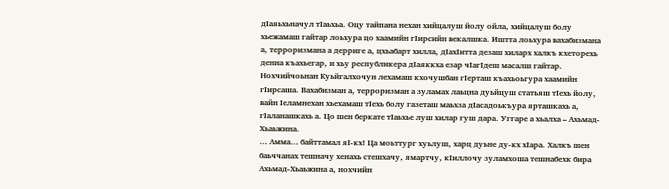дIаяьхьначул тIаьхьа. Оцу тайпана нехан хийцалуш йолу ойла, хийцалуш болу хьежамаш гайтар лоьхура цо хаамийн гIирсийн векалшка. Иштта лоьхура вахабизмана а, терроризмана а дерриге а, цхьабарт хилла, дIахIитта дезаш хиларх халкъ кхеторехь денна къахьегар, и хьу республикера дIаяккха езар чIагIдеш масалш гайтар.
Нохчийчоьнан Куьйгалхочун лехамаш кхочушбан гIерташ къахьоьгура хаамийн гIирсаша. Вахабизман а, терроризман а зуламах лаьцна дуьйцуш статьяш тIехь йолу, вайн Iеламнехан хьехамаш тIехь болу газеташ маьхза дIасадоькъура ярташкахь а, гIаланашкахь а. Цо шен беркате тIаьхье луш хилар гуш дара. Уггаре а хьалха – Ахьмад-Хьаьжина.
… Амма… байттамал яI-кх! Ца моьттург хуьлуш, харц дуьне ду-кх хIара. Халкъ шен баьччанах тешначу хенахь стешхачу, ямартчу, кIиллочу зуламхоша тешнабехк бира Ахьмад-Хьаьжина а, нохчийн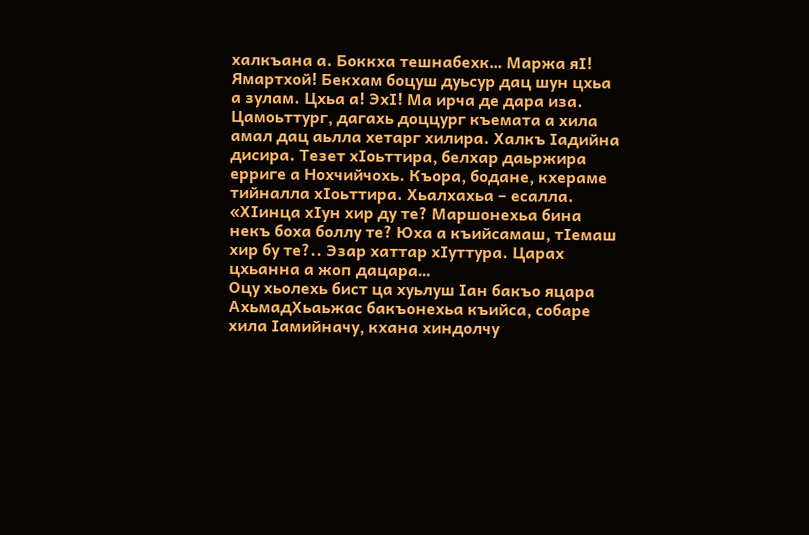халкъана а. Боккха тешнабехк… Маржа яI! Ямартхой! Бекхам боцуш дуьсур дац шун цхьа а зулам. Цхьа а! ЭхI! Ма ирча де дара иза. Цамоьттург, дагахь доццург къемата а хила амал дац аьлла хетарг хилира. Халкъ Iадийна дисира. Тезет хIоьттира, белхар даьржира ерриге а Нохчийчохь. Къора, бодане, кхераме тийналла хIоьттира. Хьалхахьа – есалла. «ХIинца хIун хир ду те? Маршонехьа бина некъ боха боллу те? Юха а къийсамаш, тIемаш хир бу те?.. Эзар хаттар хIуттура. Царах цхьанна а жоп дацара…
Оцу хьолехь бист ца хуьлуш Iан бакъо яцара АхьмадХьаьжас бакъонехьа къийса, собаре хила Iамийначу, кхана хиндолчу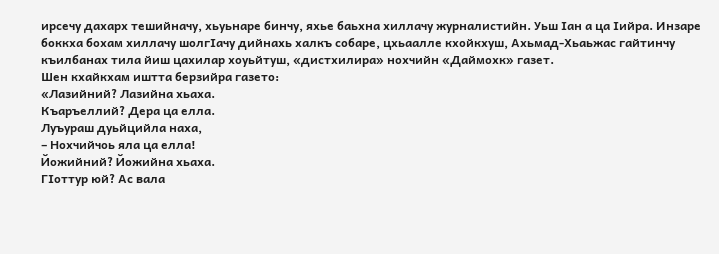ирсечу дахарх тешийначу, хьуьнаре бинчу, яхье баьхна хиллачу журналистийн. Уьш Iан а ца Iийра. Инзаре боккха бохам хиллачу шолгIачу дийнахь халкъ собаре, цхьаалле кхойкхуш, Ахьмад-Хьаьжас гайтинчу къилбанах тила йиш цахилар хоуьйтуш, «дистхилира» нохчийн «Даймохк» газет.
Шен кхайкхам иштта берзийра газето:
«Лазийний? Лазийна хьаха.
Къаръеллий? Дера ца елла.
Луъураш дуьйцийла наха,
– Нохчийчоь яла ца елла!
Йожийний? Йожийна хьаха.
ГIоттур юй? Ас вала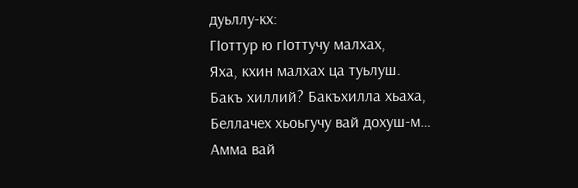дуьллу-кх:
ГIоттур ю гIоттучу малхах,
Яха, кхин малхах ца туьлуш.
Бакъ хиллий? Бакъхилла хьаха,
Беллачех хьоьгучу вай дохуш-м…
Амма вай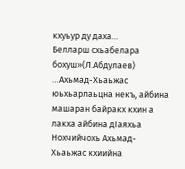кхуьур ду даха…
Белларш схьабелара бохуш»(Л.Абдулаев)
…Ахьмад-Хьаьжас юьхьарлаьцна некъ, айбина машаран байракх кхин а лакха айбина дIаяхьа Нохчийчохь Ахьмад-Хьаьжас кхиийна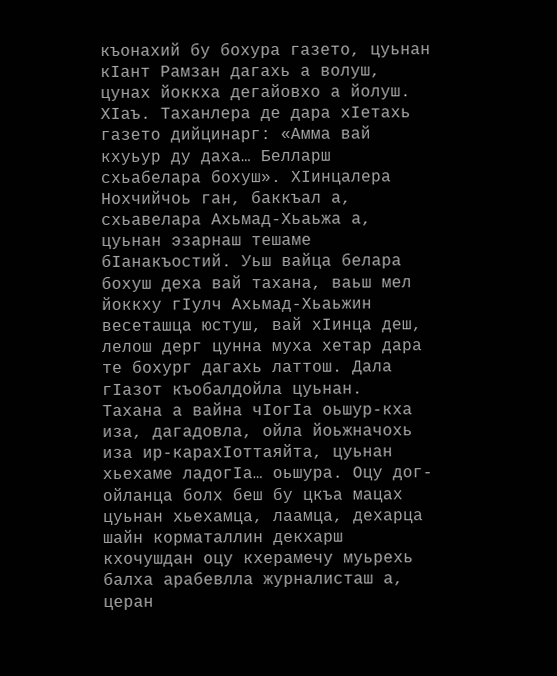къонахий бу бохура газето, цуьнан кIант Рамзан дагахь а волуш, цунах йоккха дегайовхо а йолуш.
ХIаъ. Таханлера де дара хIетахь газето дийцинарг: «Амма вай кхуьур ду даха… Белларш схьабелара бохуш». ХIинцалера Нохчийчоь ган, баккъал а, схьавелара Ахьмад-Хьаьжа а, цуьнан эзарнаш тешаме бIанакъостий. Уьш вайца белара бохуш деха вай тахана, ваьш мел йоккху гIулч Ахьмад-Хьаьжин весеташца юстуш, вай хIинца деш, лелош дерг цунна муха хетар дара те бохург дагахь латтош. Дала гIазот къобалдойла цуьнан.
Тахана а вайна чIогIа оьшур-кха иза, дагадовла, ойла йоьжначохь иза ир-карахIоттаяйта, цуьнан хьехаме ладогIа… оьшура. Оцу дог-ойланца болх беш бу цкъа мацах цуьнан хьехамца, лаамца, дехарца шайн корматаллин декхарш кхочушдан оцу кхерамечу муьрехь балха арабевлла журналисташ а, церан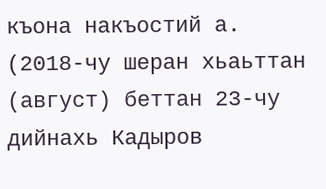къона накъостий а. (2018-чу шеран хьаьттан (август) беттан 23-чу дийнахь Кадыров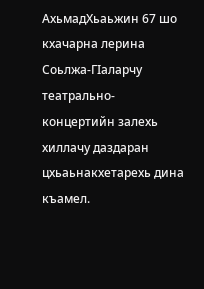АхьмадХьаьжин 67 шо кхачарна лерина Соьлжа-ГIаларчу театрально-концертийн залехь хиллачу даздаран цхьаьнакхетарехь дина къамел.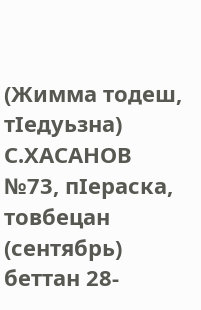(Жимма тодеш, тIедуьзна)
С.ХАСАНОВ
№73, пIераска, товбецан (сентябрь) беттан 28-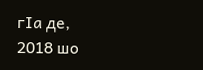гIа де, 2018 шо